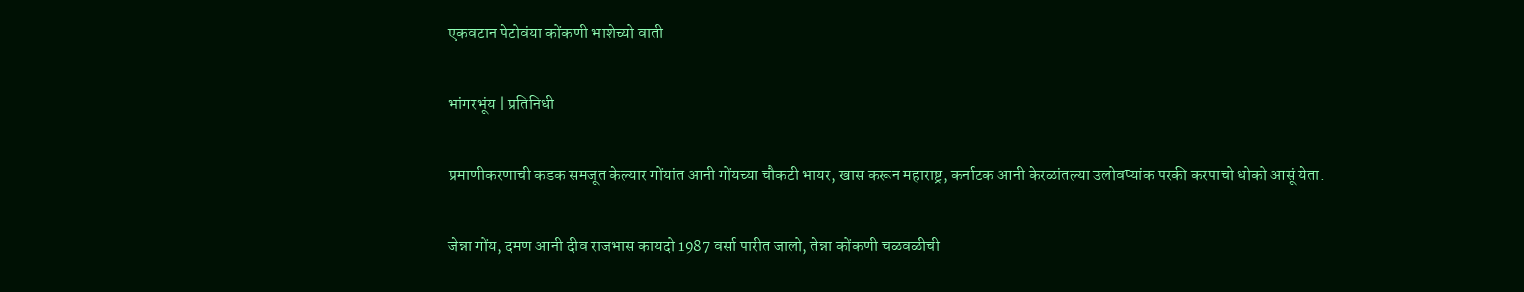एकवटान पेटोवंया कोंकणी भाशेच्यो वाती

भांगरभूंय | प्रतिनिधी

प्रमाणीकरणाची कडक समजूत केल्यार गोंयांत आनी गोंयच्या चौकटी भायर, खास करून महाराष्ट्र, कर्नाटक आनी केरळांतल्या उलोवप्यांक परकी करपाचो धोको आसूं येता.

जेन्ना गोंय, दमण आनी दीव राजभास कायदो 1987 वर्सा पारीत जालो, तेन्ना कोंकणी चळवळीची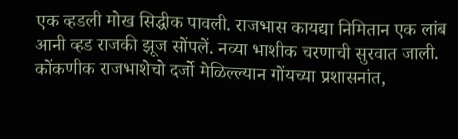एक व्हडली मोख सिद्धीक पावली. राजभास कायद्या निमितान एक लांब आनी व्हड राजकी झूज सोंपलें. नव्या भाशीक चरणाची सुरवात जाली. कोंकणीक राजभाशेचो दर्जो मेळिल्ल्यान गोंयच्या प्रशासनांत,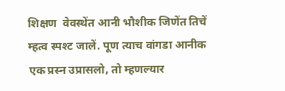शिक्षण  वेवस्थेंत आनी भौशीक जिणेंत तिचें म्हत्व स्पश्ट जालें. पूण त्याच वांगडा आनीक एक प्रस्न उप्रासलो, तो म्हणल्यार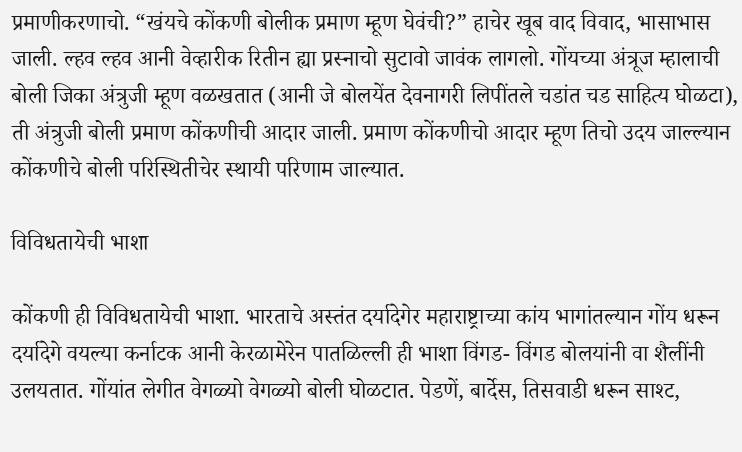प्रमाणीकरणाचो. “खंयचे कोंकणी बोलीक प्रमाण म्हूण घेवंची?” हाचेर खूब वाद विवाद, भासाभास जाली. ल्हव ल्हव आनी वेव्हारीक रितीन ह्या प्रस्नाचो सुटावो जावंक लागलो. गोंयच्या अंत्रूज म्हालाची बोली जिका अंत्रुजी म्हूण वळखतात (आनी जे बोलयेंत देवनागरी लिपींतले चडांत चड साहित्य घोळटा), ती अंत्रुजी बोली प्रमाण कोंकणीची आदार जाली. प्रमाण कोंकणीचो आदार म्हूण तिचो उदय जाल्ल्यान कोंकणीचे बोली परिस्थितीचेर स्थायी परिणाम जाल्यात.

विविधतायेची भाशा

कोंकणी ही विविधतायेची भाशा. भारताचे अस्तंत दर्यादेगेर महाराष्ट्राच्या कांय भागांतल्यान गोंय धरून दर्यादेगे वयल्या कर्नाटक आनी केरळामेरेन पातळिल्ली ही भाशा विंगड- विंगड बोलयांनी वा शैलींनी उलयतात. गोंयांत लेगीत वेगळ्यो वेगळ्यो बोली घोळटात. पेडणें, बार्देस, तिसवाडी धरून साश्ट,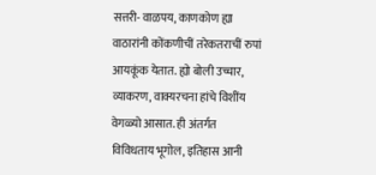सत्तरी- वाळपय, काणकोण ह्या वाठारांनी कोंकणीचीं तरेकतराचीं रुपां आयकूंक येतात. ह्यो बोली उच्चार, व्याकरण, वाक्यरचना हांचे विशींय वेगळ्यो आसात. ही अंतर्गत विविधताय भूगोल, इतिहास आनी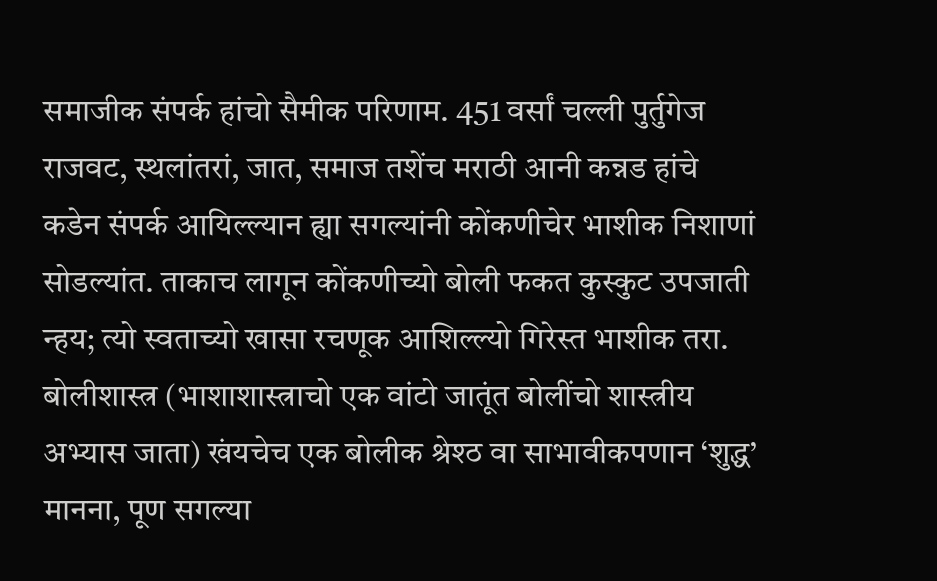समाजीक संपर्क हांचो सैमीक परिणाम. 451 वर्सां चल्ली पुर्तुगेज राजवट, स्थलांतरां, जात, समाज तशेंच मराठी आनी कन्नड हांचे कडेन संपर्क आयिल्ल्यान ह्या सगल्यांनी कोंकणीचेर भाशीक निशाणां सोडल्यांत. ताकाच लागून कोंकणीच्यो बोली फकत कुस्कुट उपजाती न्हय; त्यो स्वताच्यो खासा रचणूक आशिल्ल्यो गिरेस्त भाशीक तरा. बोलीशास्त्र (भाशाशास्त्राचो एक वांटो जातूंत बोलींचो शास्त्रीय अभ्यास जाता) खंयचेच एक बोलीक श्रेश्ठ वा साभावीकपणान ‘शुद्ध’ मानना, पूण सगल्या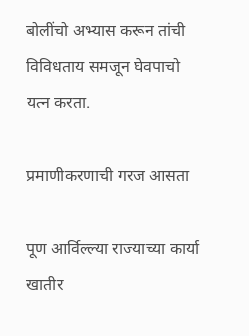बोलींचो अभ्यास करून तांची विविधताय समजून घेवपाचो यत्न करता.

प्रमाणीकरणाची गरज आसता

पूण आर्विल्ल्या राज्याच्या कार्या खातीर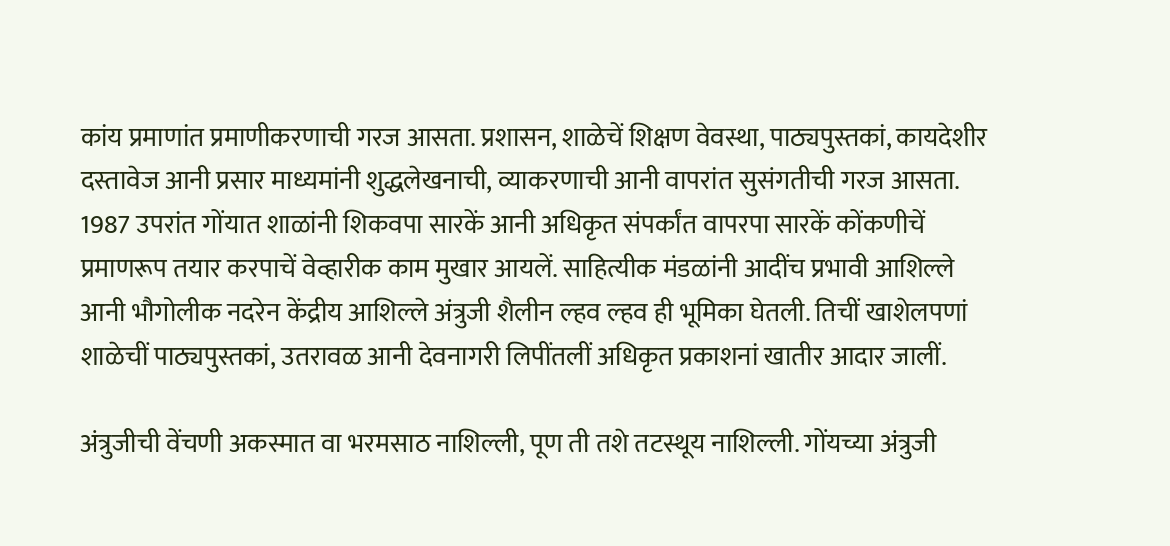कांय प्रमाणांत प्रमाणीकरणाची गरज आसता. प्रशासन, शाळेचें शिक्षण वेवस्था, पाठ्यपुस्तकां, कायदेशीर दस्तावेज आनी प्रसार माध्यमांनी शुद्धलेखनाची, व्याकरणाची आनी वापरांत सुसंगतीची गरज आसता. 1987 उपरांत गोंयात शाळांनी शिकवपा सारकें आनी अधिकृत संपर्कांत वापरपा सारकें कोंकणीचें प्रमाणरूप तयार करपाचें वेव्हारीक काम मुखार आयलें. साहित्यीक मंडळांनी आदींच प्रभावी आशिल्ले आनी भौगोलीक नदरेन केंद्रीय आशिल्ले अंत्रुजी शैलीन ल्हव ल्हव ही भूमिका घेतली. तिचीं खाशेलपणां शाळेचीं पाठ्यपुस्तकां, उतरावळ आनी देवनागरी लिपींतलीं अधिकृत प्रकाशनां खातीर आदार जालीं.

अंत्रुजीची वेंचणी अकस्मात वा भरमसाठ नाशिल्ली, पूण ती तशे तटस्थूय नाशिल्ली. गोंयच्या अंत्रुजी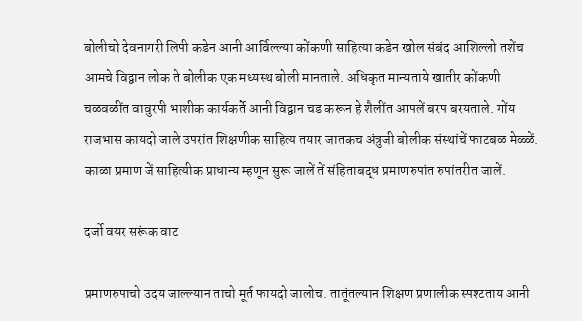बोलीचो देवनागरी लिपी कडेन आनी आर्विल्ल्या कोंकणी साहित्या कडेन खोल संबंद आशिल्लो तशेंच आमचे विद्वान लोक ते बोलीक एक मध्यस्थ बोली मानताले. अधिकृत मान्यताये खातीर कोंकणी चळवळींत वावुरपी भाशीक कार्यकर्ते आनी विद्वान चड करून हे शैलींत आपलें बरप बरयताले. गोंय राजभास कायदो जाले उपरांत शिक्षणीक साहित्य तयार जातकच अंत्रुजी बोलीक संस्थांचें फाटबळ मेळ्ळें. काळा प्रमाण जें साहित्यीक प्राधान्य म्हणून सुरू जालें तें संहिताबद्ध प्रमाणरुपांत रुपांतरीत जालें.

दर्जो वयर सरूंक वाट

प्रमाणरुपाचो उदय जाल्ल्यान ताचो मूर्त फायदो जालोच. तातूंतल्यान शिक्षण प्रणालीक स्पश्टताय आनी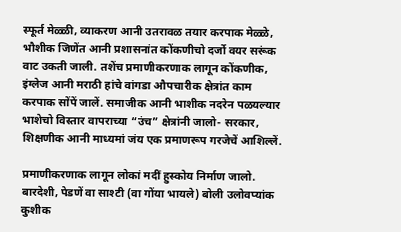स्फूर्त मेळ्ळी, व्याकरण आनी उतरावळ तयार करपाक मेळ्ळे, भौशीक जिणेंत आनी प्रशासनांत कोंकणीचो दर्जो वयर सरूंक वाट उकती जाली. तशेंच प्रमाणीकरणाक लागून कोंकणीक, इंग्लेज आनी मराठी हांचे वांगडा औपचारीक क्षेत्रांत काम करपाक सोंपें जालें. समाजीक आनी भाशीक नदरेन पळयल्यार भाशेचो विस्तार वापराच्या “उंच” क्षेत्रांनी जालो- सरकार, शिक्षणीक आनी माध्यमां जंय एक प्रमाणरूप गरजेचें आशिल्लें.

प्रमाणीकरणाक लागून लोकां मदीं हुस्कोय निर्माण जालो. बारदेशी, पेडणें वा साश्टी (वा गोंया भायले) बोली उलोवप्यांक कुशीक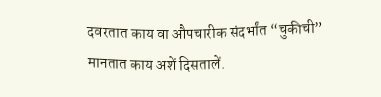दवरतात काय वा औपचारीक संदर्भांत “चुकीची” मानतात काय अशें दिसतालें.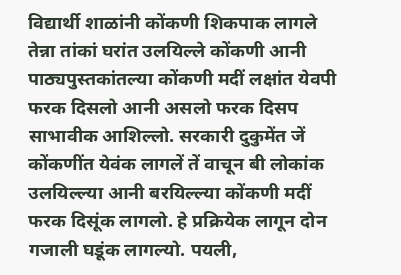विद्यार्थी शाळांनी कोंकणी शिकपाक लागले तेन्ना तांकां घरांत उलयिल्ले कोंकणी आनी पाठ्यपुस्तकांतल्या कोंकणी मदीं लक्षांत येवपी फरक दिसलो आनी असलो फरक दिसप साभावीक आशिल्लो. सरकारी दुकुमेंत जें कोंकणींत येवंक लागलें तें वाचून बी लोकांक उलयिल्ल्या आनी बरयिल्ल्या कोंकणी मदीं फरक दिसूंक लागलो. हे प्रक्रियेक लागून दोन गजाली घडूंक लागल्यो. पयली,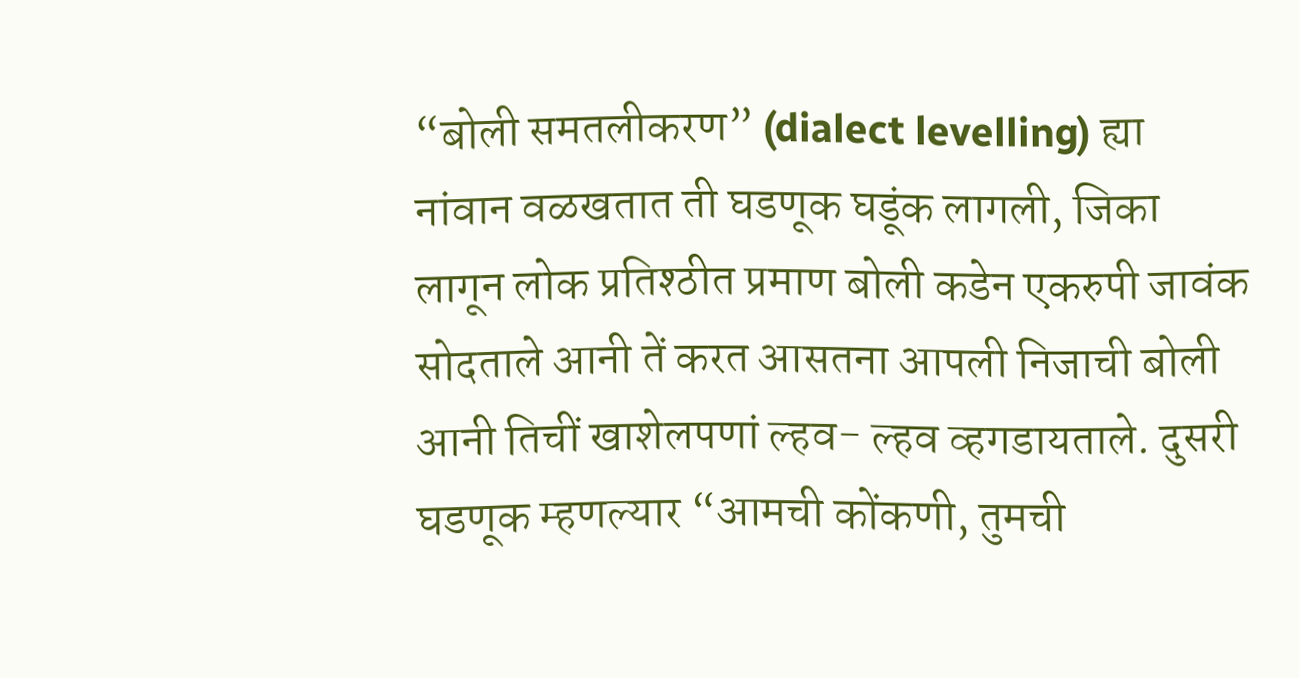“बोली समतलीकरण” (dialect levelling) ह्या नांवान वळखतात ती घडणूक घडूंक लागली, जिका लागून लोक प्रतिश्ठीत प्रमाण बोली कडेन एकरुपी जावंक सोदताले आनी तें करत आसतना आपली निजाची बोली आनी तिचीं खाशेलपणां ल्हव- ल्हव व्हगडायताले. दुसरी घडणूक म्हणल्यार “आमची कोंकणी, तुमची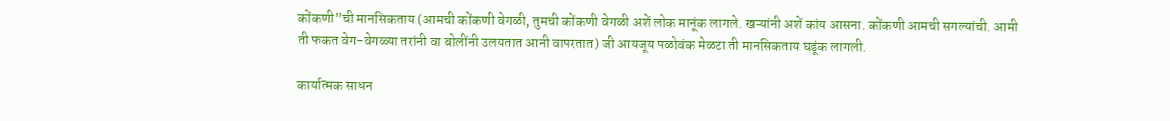कोंकणी”ची मानसिकताय (आमची कोंकणी वेगळी, तुमची कोंकणी वेगळी अशें लोक मानूंक लागले. खऱ्यांनी अशें कांय आसना. कोंकणी आमची सगल्यांची. आमी ती फकत वेग-वेगळ्या तरांनी वा बोलींनी उलयतात आनी वापरतात) जी आयजूय पळोवंक मेळटा ती मानसिकताय घडूंक लागली.

कार्यात्मक साधन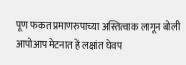पूण फकत प्रमाणरुपाच्या अस्तित्वाक लागून बोली आपोआप मेटनात हें लक्षांत घेवप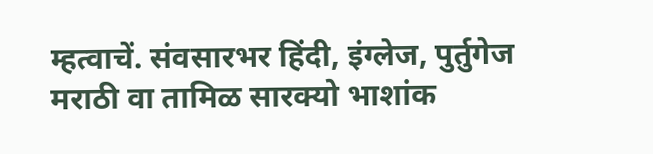म्हत्वाचें. संवसारभर हिंदी, इंग्लेज, पुर्तुगेज मराठी वा तामिळ सारक्यो भाशांक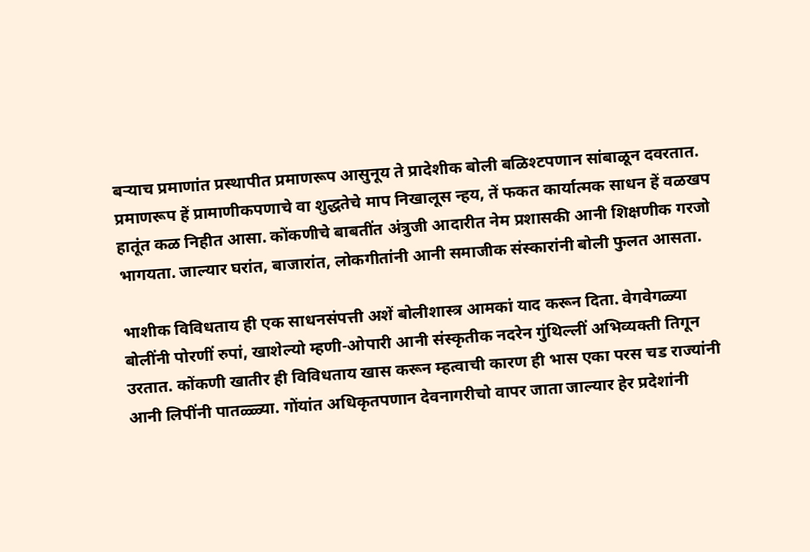बऱ्याच प्रमाणांत प्रस्थापीत प्रमाणरूप आसुनूय ते प्रादेशीक बोली बळिश्टपणान सांबाळून दवरतात. प्रमाणरूप हें प्रामाणीकपणाचे वा शुद्धतेचे माप निखालूस न्हय, तें फकत कार्यात्मक साधन हें वळखप हातूंत कळ निहीत आसा. कोंकणीचे बाबतींत अंत्रुजी आदारीत नेम प्रशासकी आनी शिक्षणीक गरजो भागयता. जाल्यार घरांत, बाजारांत, लोकगीतांनी आनी समाजीक संस्कारांनी बोली फुलत आसता.

भाशीक विविधताय ही एक साधनसंपत्ती अशें बोलीशास्त्र आमकां याद करून दिता. वेगवेगळ्या बोलींनी पोरणीं रुपां, खाशेल्यो म्हणी-ओपारी आनी संस्कृतीक नदरेन गुंथिल्लीं अभिव्यक्ती तिगून उरतात. कोंकणी खातीर ही विविधताय खास करून म्हत्वाची कारण ही भास एका परस चड राज्यांनी आनी लिपींनी पातळ्ळ्या. गोंयांत अधिकृतपणान देवनागरीचो वापर जाता जाल्यार हेर प्रदेशांनी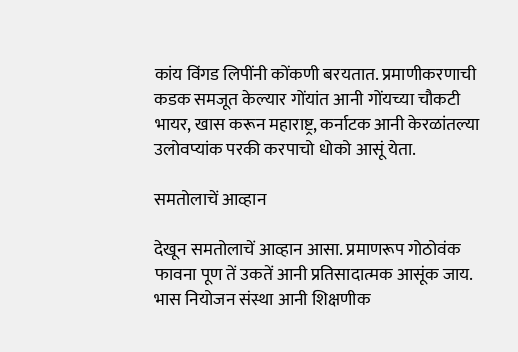कांय विंगड लिपींनी कोंकणी बरयतात. प्रमाणीकरणाची कडक समजूत केल्यार गोंयांत आनी गोंयच्या चौकटी भायर, खास करून महाराष्ट्र, कर्नाटक आनी केरळांतल्या उलोवप्यांक परकी करपाचो धोको आसूं येता.

समतोलाचें आव्हान

देखून समतोलाचें आव्हान आसा. प्रमाणरूप गोठोवंक फावना पूण तें उकतें आनी प्रतिसादात्मक आसूंक जाय. भास नियोजन संस्था आनी शिक्षणीक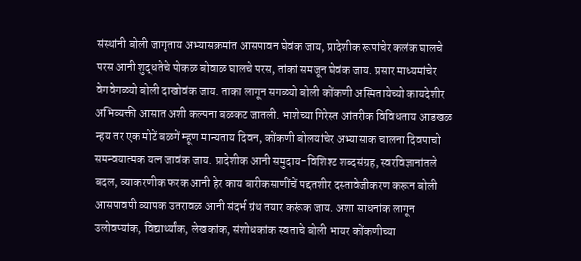संस्थांनी बोली जागृताय अभ्यासक्रमांत आसपावन घेवंक जाय, प्रादेशीक रूपांचेर कलंक घालचे परस आनी शुद्धतेचे पोकळ बोवाळ घालचे परस, तांकां समजून घेवंक जाय. प्रसार माध्यमांचेर वेगवेगळ्यो बोली दाखोवंक जाय. ताका लागून सगळ्यो बोली कोंकणी अस्मितायेच्यो कायदेशीर अभिव्यक्ती आसात अशी कल्पना बळकट जातली. भाशेच्या गिरेस्त आंतरीक विविधताय आडखळ न्हय तर एक मोटें बळगें म्हूण मान्यताय दिवन, कोंकणी बोलयांचेर अभ्यासाक चालना दिवपाचो समन्वयात्मक यत्न जावंक जाय. प्रादेशीक आनी समुदाय-विशिश्ट शब्दसंग्रह, स्वरविज्ञानांतले बदल, व्याकरणीक फरक आनी हेर काय बारीकसाणींचें पद्दतशीर दस्तावेजीकरण करून बोली आसपावपी व्यापक उतरावळ आनी संदर्भ ग्रंथ तयार करूंक जाय. अशा साधनांक लागून उलोवप्यांक, विद्यार्थ्यांक, लेखकांक, संशोधकांक स्वताचे बोली भायर कोंकणीच्या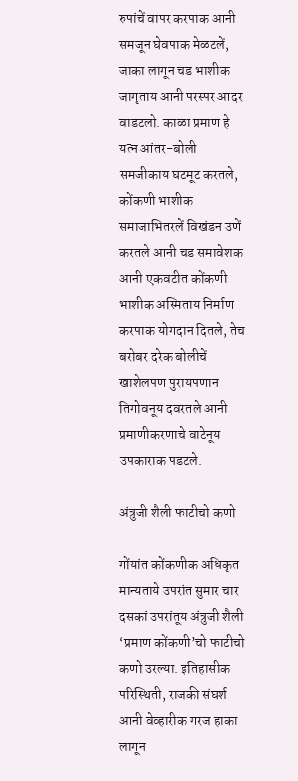रुपांचें वापर करपाक आनी समजून घेवपाक मेळटलें, जाका लागून चड भाशीक जागृताय आनी परस्पर आदर वाडटलो. काळा प्रमाण हे यत्न आंतर-बोली समजीकाय घटमूट करतले, कोंकणी भाशीक समाजाभितरलें विखंडन उणें करतले आनी चड समावेशक आनी एकवटीत कोंकणी भाशीक अस्मिताय निर्माण करपाक योगदान दितले, तेच बरोबर दरेक बोलीचें खाशेलपण पुरायपणान तिगोवनूय दवरतले आनी प्रमाणीकरणाचे वाटेनूय उपकाराक पडटले.

अंत्रुजी शैली फाटीचो कणो

गोंयांत कोंकणीक अधिकृत मान्यताये उपरांत सुमार चार दसकां उपरांतूय अंत्रुजी शैली ‘प्रमाण कोंकणी’चो फाटीचो कणो उरल्या. इतिहासीक परिस्थिती, राजकी संघर्श आनी वेव्हारीक गरज हाका लागून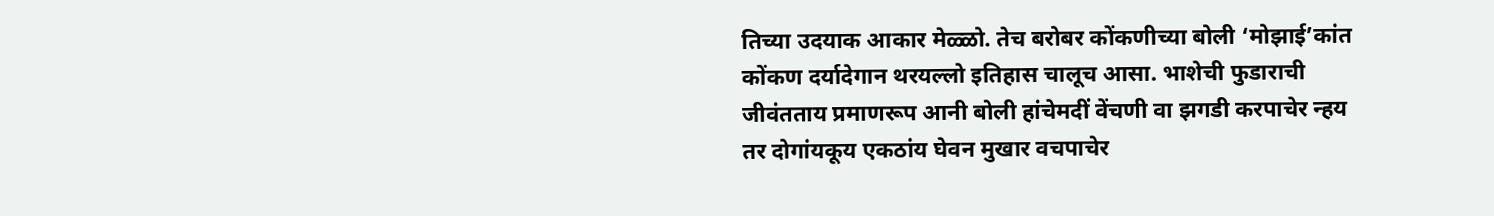तिच्या उदयाक आकार मेळ्ळो. तेच बरोबर कोंकणीच्या बोली ‘मोझाई’कांत कोंकण दर्यादेगान थरयल्लो इतिहास चालूच आसा. भाशेची फुडाराची जीवंतताय प्रमाणरूप आनी बोली हांचेमदीं वेंचणी वा झगडी करपाचेर न्हय तर दोगांयकूय एकठांय घेवन मुखार वचपाचेर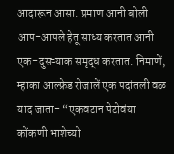आदारून आसा. प्रमाण आनी बोली आप-आपले हेतू साध्य करतात आनी एक-दुसऱ्याक समृद्ध करतात. निमाणें, म्हाका आल्फ्रेड रोजालें एक पदांतली वळ याद जाता- “एकवटान पेटोवंया कोंकणी भाशेच्यो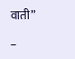वाती”

–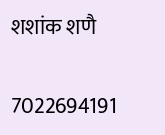शशांक शणै

7022694191